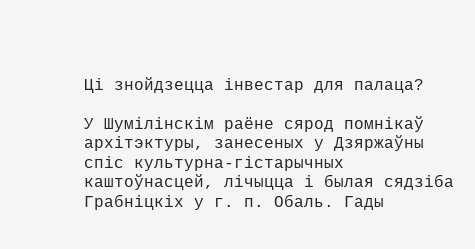Ці знойдзецца інвестар для палаца?

У Шумілінскім раёне сярод помнікаў архітэктуры, занесеных у Дзяржаўны спіс культурна-гістарычных каштоўнасцей, лічыцца і былая сядзіба Грабніцкіх у г. п. Обаль. Гады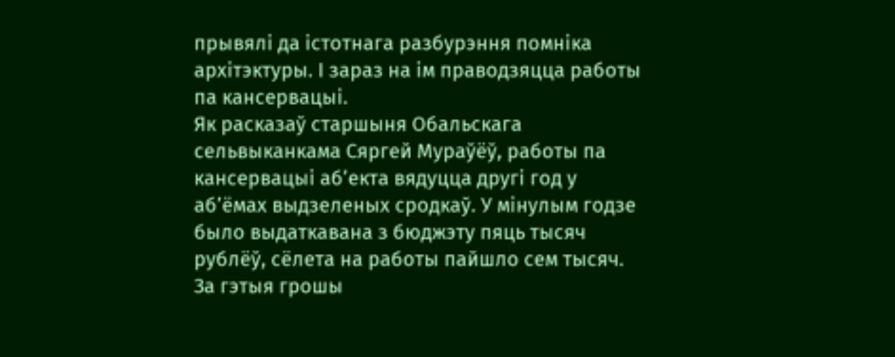прывялі да істотнага разбурэння помніка архітэктуры. І зараз на ім праводзяцца работы па кансервацыі.
Як расказаў старшыня Обальскага сельвыканкама Сяргей Мураўёў, работы па кансервацыі аб’екта вядуцца другі год у аб’ёмах выдзеленых сродкаў. У мінулым годзе было выдаткавана з бюджэту пяць тысяч рублёў, сёлета на работы пайшло сем тысяч. За гэтыя грошы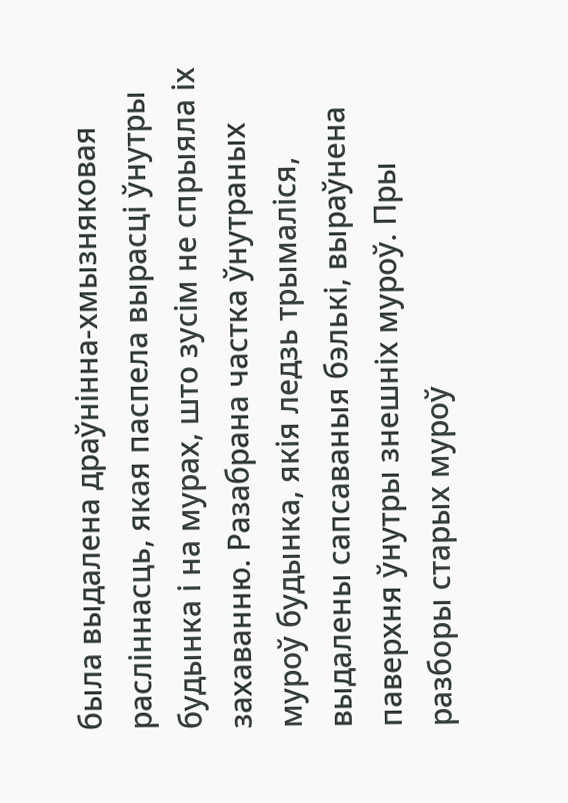была выдалена драўнінна-хмызняковая расліннасць, якая паспела вырасці ўнутры будынка і на мурах, што зусім не спрыяла іх захаванню. Разабрана частка ўнутраных муроў будынка, якія ледзь трымаліся, выдалены сапсаваныя бэлькі, выраўнена паверхня ўнутры знешніх муроў. Пры разборы старых муроў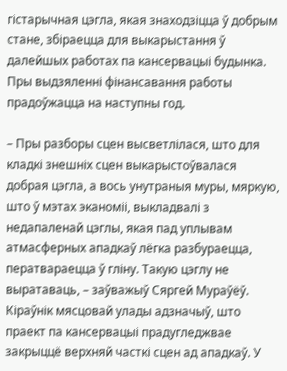гістарычная цэгла, якая знаходзіцца ў добрым стане, збіраецца для выкарыстання ў далейшых работах па кансервацыі будынка. Пры выдзяленні фінансавання работы прадоўжацца на наступны год.

– Пры разборы сцен высветлілася, што для кладкі знешніх сцен выкарыстоўвалася добрая цэгла, а вось унутраныя муры, мяркую, што ў мэтах эканоміі, выкладвалі з недапаленай цэглы, якая пад уплывам атмасферных ападкаў лёгка разбураецца, ператвараецца ў гліну. Такую цэглу не выратаваць, – заўважыў Сяргей Мураўёў.
Кіраўнік мясцовай улады адзначыў, што праект па кансервацыі прадугледжвае закрыццё верхняй часткі сцен ад ападкаў. У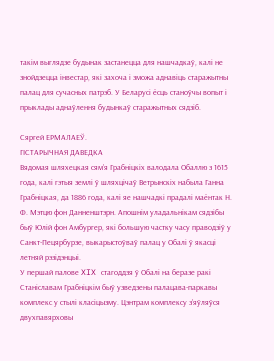такім выглядзе будынак застанецца для нашчадкаў, калі не знойдзецца інвестар, які захоча і зможа аднавіць старажытны палац для сучасных патрэб. У Беларусі ёсць станоўчы вопыт і прыклады аднаўлення будынкаў старажытных сядзіб.

Сяргей ЕРМАЛАЕЎ.
ГІСТАРЫЧНАЯ ДАВЕДКА
Вядомая шляхецкая сям’я Грабніцкіх валодала Обаллю з 1615 года, калі гэтыя землі ў шляхцічаў Ветрынскіх набыла Ганна Грабніцкая, да 1886 года, калі яе нашчадкі прадалі маёнтак Н. Ф. Мэтцю фон Данненштэрн. Апошнім уладальнікам сядзібы быў Юлій фон Амбургер, які большую частку часу праводзіў у Санкт-Пецярбурзе, выкарыстоўваў палац у Обалі ў якасці летняй рэзідэнцыі.
У першай палове XIX стагоддзя ў Обалі на беразе ракі Станіславам Грабніцкім быў узведзены палацава-паркавы комплекс у стылі класіцызму. Цэнтрам комплексу з’яўляўся двухпавярховы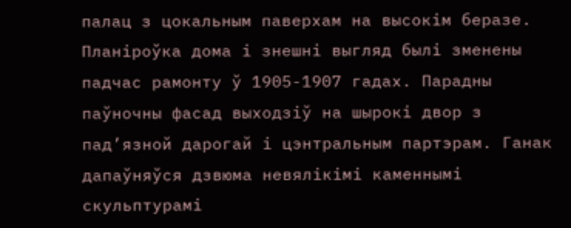палац з цокальным паверхам на высокім беразе. Планіроўка дома і знешні выгляд былі зменены падчас рамонту ў 1905-1907 гадах. Парадны паўночны фасад выходзіў на шырокі двор з пад’язной дарогай і цэнтральным партэрам. Ганак дапаўняўся дзвюма невялікімі каменнымі скульптурамі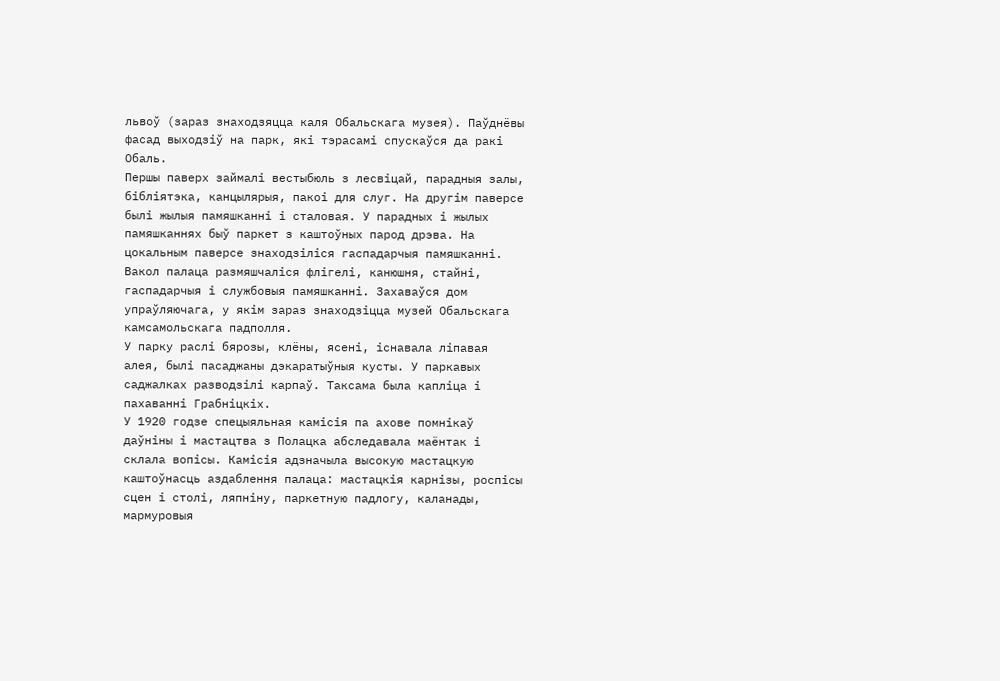львоў (зараз знаходзяцца каля Обальскага музея). Паўднёвы фасад выходзіў на парк, які тэрасамі спускаўся да ракі Обаль.
Першы паверх займалі вестыбюль з лесвіцай, парадныя залы, бібліятэка, канцылярыя, пакоі для слуг. На другім паверсе былі жылыя памяшканні і сталовая. У парадных і жылых памяшканнях быў паркет з каштоўных парод дрэва. На цокальным паверсе знаходзіліся гаспадарчыя памяшканні.
Вакол палаца размяшчаліся флігелі, канюшня, стайні, гаспадарчыя і службовыя памяшканні. Захаваўся дом упраўляючага, у якім зараз знаходзіцца музей Обальскага камсамольскага падполля.
У парку раслі бярозы, клёны, ясені, існавала ліпавая алея, былі пасаджаны дэкаратыўныя кусты. У паркавых саджалках разводзілі карпаў. Таксама была капліца і пахаванні Грабніцкіх.
У 1920 годзе спецыяльная камісія па ахове помнікаў даўніны і мастацтва з Полацка абследавала маёнтак і склала вопісы. Камісія адзначыла высокую мастацкую каштоўнасць аздаблення палаца: мастацкія карнізы, роспісы сцен і столі, ляпніну, паркетную падлогу, каланады, мармуровыя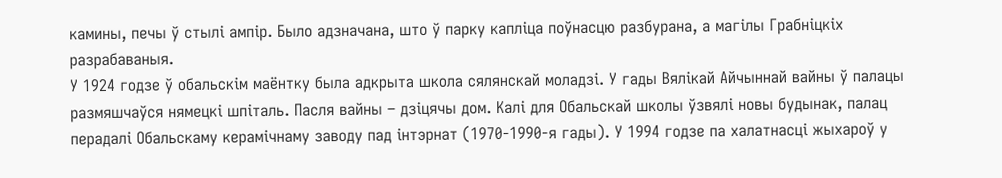камины, печы ў стылі ампір. Было адзначана, што ў парку капліца поўнасцю разбурана, а магілы Грабніцкіх разрабаваныя.
У 1924 годзе ў обальскім маёнтку была адкрыта школа сялянскай моладзі. У гады Вялікай Айчыннай вайны ў палацы размяшчаўся нямецкі шпіталь. Пасля вайны – дзіцячы дом. Калі для Обальскай школы ўзвялі новы будынак, палац перадалі Обальскаму керамічнаму заводу пад інтэрнат (1970-1990-я гады). У 1994 годзе па халатнасці жыхароў у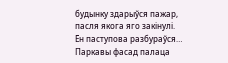будынку здарыўся пажар, пасля якога яго закінулі. Ён паступова разбураўся…
Паркавы фасад палаца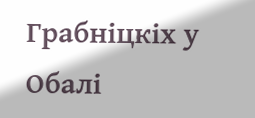Грабніцкіх у Обалі